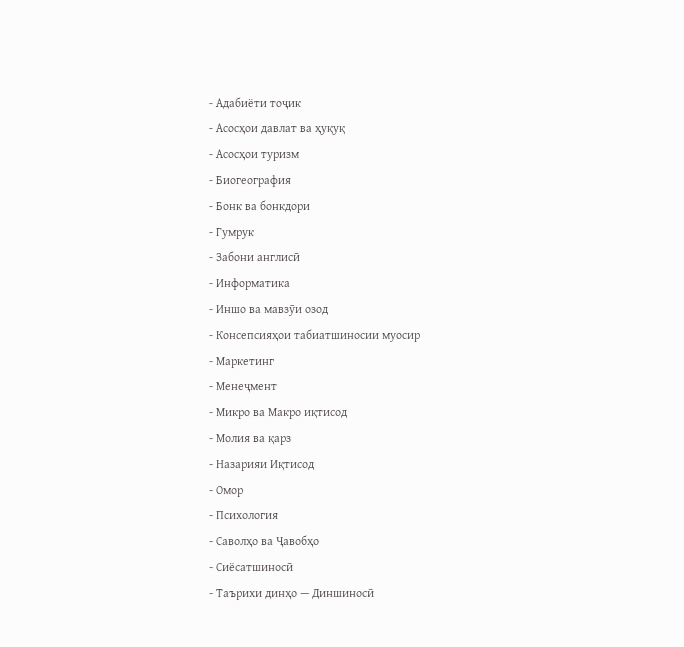- Адабиёти тоҷик
- Асосҳои давлат ва ҳуқуқ
- Асосҳои туризм
- Биогеография
- Бонк ва бонкдори
- Гумрук
- Забони англисӣ
- Информатика
- Иншо ва мавзӯи озод
- Консепсияҳои табиатшиносии муосир
- Маркетинг
- Менеҷмент
- Микро ва Макро иқтисод
- Молия ва қарз
- Назарияи Иқтисод
- Омор
- Психология
- Саволҳо ва Ҷавобҳо
- Сиёсатшиносӣ
- Таърихи динҳо — Диншиносӣ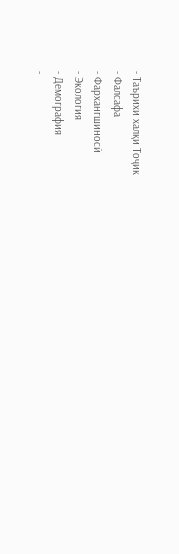- Таърихи халқи Тоҷик
- Фалсафа
- Фархангшиносӣ
- Экология
- Демография
-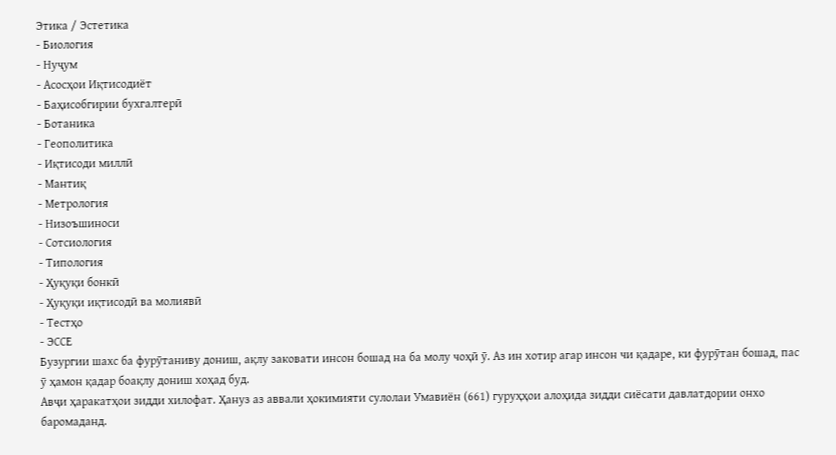Этика / Эстетика
- Биология
- Нуҷум
- Асосҳои Иқтисодиёт
- Баҳисобгирии бухгалтерӣ
- Ботаника
- Геополитика
- Иқтисоди миллӣ
- Мантиқ
- Метрология
- Низоъшиноси
- Сотсиология
- Типология
- Ҳуқуқи бонкӣ
- Ҳуқуқи иқтисодӣ ва молиявӣ
- Тестҳо
- ЭССЕ
Бузургии шахс ба фурӯтаниву дониш, ақлу заковати инсон бошад на ба молу чоҳӣ ӯ. Аз ин хотир агар инсон чи қадаре, ки фурӯтан бошад, пас ӯ ҳамон қадар боақлу дониш хоҳад буд.
Авҷи ҳаракатҳои зидди хилофат. Ҳануз аз аввали ҳокимияти сулолаи Умавиён (661) гуруҳҳои алоҳида зидди сиёсати давлатдории онхо баромаданд.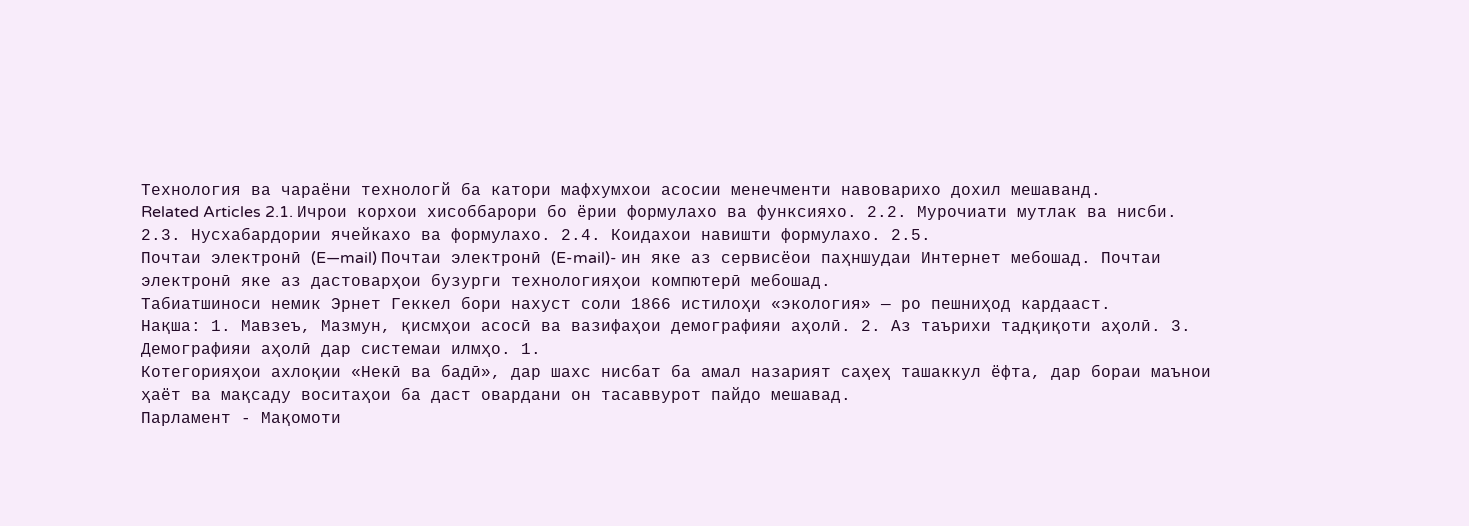Технология ва чараёни технологй ба катори мафхумхои асосии менечменти навоварихо дохил мешаванд.
Related Articles 2.1. Ичрои корхои хисоббарори бо ёрии формулахо ва функсияхо. 2.2. Мурочиати мутлак ва нисби. 2.3. Нусхабардории ячейкахо ва формулахо. 2.4. Коидахои навишти формулахо. 2.5.
Почтаи электронӣ (E—mail) Почтаи электронӣ (E-mail)- ин яке аз сервисёои паҳншудаи Интернет мебошад. Почтаи электронӣ яке аз дастоварҳои бузурги технологияҳои компютерӣ мебошад.
Табиатшиноси немик Эрнет Геккел бори нахуст соли 1866 истилоҳи «экология» — ро пешниҳод кардааст.
Нақша: 1. Мавзeъ, Мазмун, қисмҳои асосӣ ва вазифаҳои демографияи аҳолӣ. 2. Аз таърихи тадқиқоти аҳолӣ. 3. Демографияи аҳолӣ дар системаи илмҳо. 1.
Котегорияҳои ахлоқии «Некӣ ва бадӣ», дар шахс нисбат ба амал назарият саҳеҳ ташаккул ёфта, дар бораи маънои ҳаёт ва мақсаду воситаҳои ба даст овардани он тасаввурот пайдо мешавад.
Парламент - Мақомоти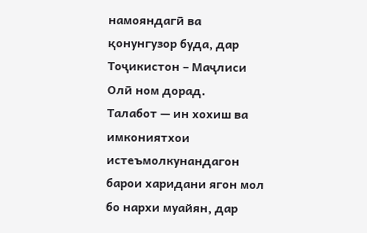намояндагӣ ва қонунгузор буда, дар Тоҷикистон – Маҷлиси Олӣ ном дорад.
Талабот — ин хохиш ва имкониятхои истеъмолкунандагон барои харидани ягон мол бо нархи муайян, дар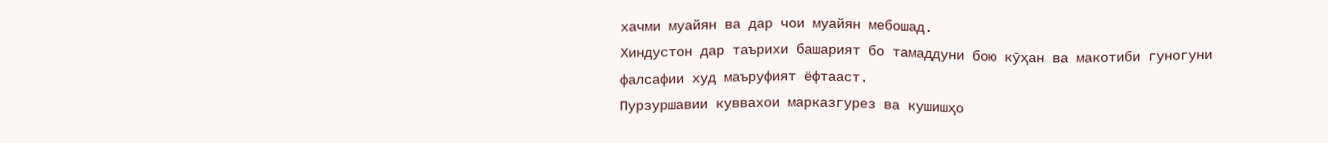хачми муайян ва дар чои муайян мебошад.
Хиндустон дар таърихи башарият бо тамаддуни бою кӯҳан ва макотиби гуногуни фалсафии худ маъруфият ёфтааст.
Пурзуршавии куввахои марказгурез ва кушишҳо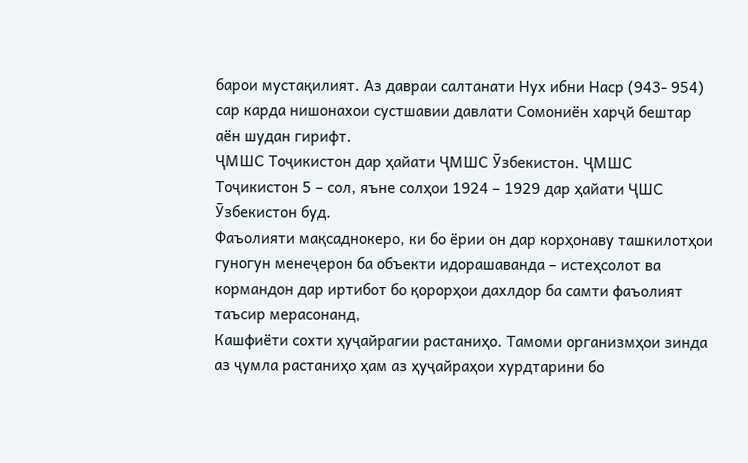барои мустақилият. Аз давраи салтанати Нух ибни Наср (943- 954) сар карда нишонахои сустшавии давлати Сомониён харҷй бештар аён шудан гирифт.
ҶМШС Тоҷикистон дар ҳайати ҶМШС Ӯзбекистон. ҶМШС Тоҷикистон 5 – сол, яъне солҳои 1924 – 1929 дар ҳайати ҶШС Ӯзбекистон буд.
Фаъолияти мақсаднокеро, ки бо ёрии он дар корҳонаву ташкилотҳои гуногун менеҷерон ба объекти идорашаванда – истеҳсолот ва кормандон дар иртибот бо қорорҳои дахлдор ба самти фаъолият таъсир мерасонанд,
Кашфиёти сохти ҳуҷайрагии растаниҳо. Тамоми организмҳои зинда аз ҷумла растаниҳо ҳам аз ҳуҷайраҳои хурдтарини бо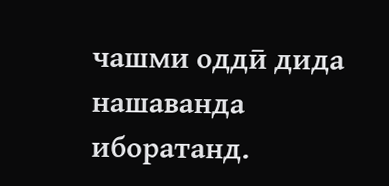чашми оддӣ дида нашаванда иборатанд.